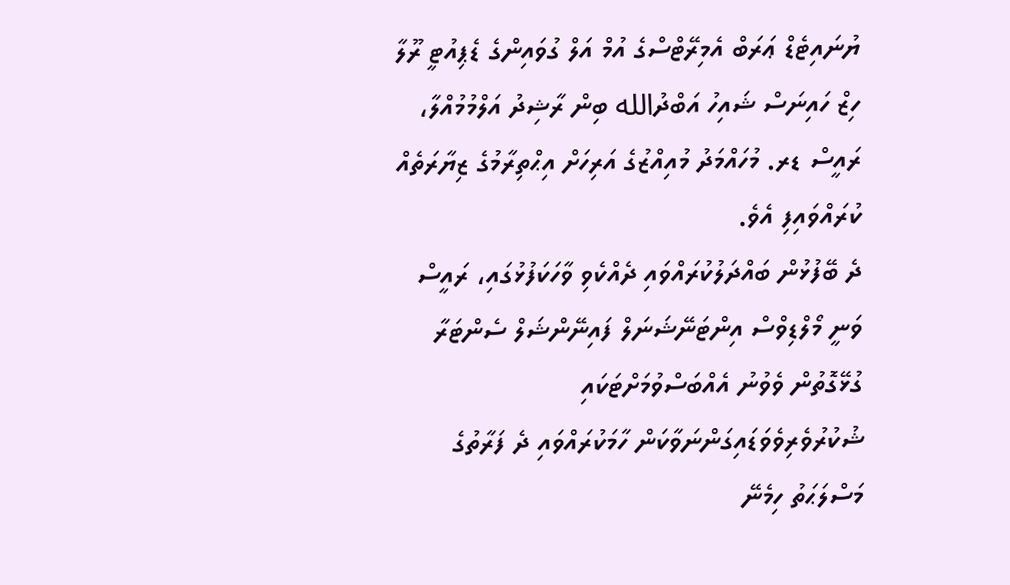ޔުނައިޓެޑް ޢަރަބް އެމިރޭޓްސްގެ އުމް އަލް ގުވައިންގެ ޑެޕިއުޓީ ރޫލާ ހިޒް ހައިނަސް ޝައިހު އަބްދުالله ބިން ރާޝިދު އަލްމުމުއްލާ، ރައީސް ޑރ. މުހައްމަދު މުއިއްޒުގެ އަރިހަށް އިޙްތިރާމުގެ ޒިޔާރަތެއް ކުރައްވައިފި އެވެ.
ދެ ބޭފުޅުން ބައްދަލުކުރައްވައި ދެއްކެވި ވާހަކަފުޅުގައި، ރައީސް ވަނީ މޯލްޑިވްސް އިންޓަނޭޝަނަލް ފައިނޭންޝަލް ސެންޓަރާ ގުޅޭގޮތުން ވެވުނު އެއްބަސްވުމަށްޓަކައި ޝުކުރުވެރިވެވަޑައިގަންނަވާކަން ހާމަކުރައްވައި ދެ ފަރާތުގެ މަސްލަޙަތު ހިމެނޭ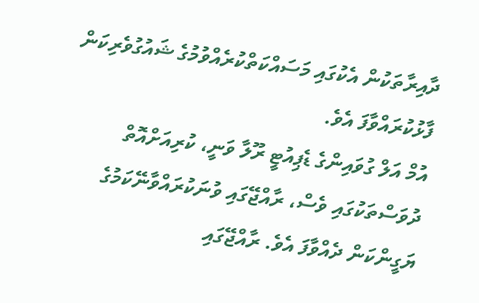ދާއިރާތަކުން އެކުގައި މަސައްކަތްކުރެއްވުމުގެ ޝައުގުވެރިކަން ފާޅުކުރައްވާފަ އެވެ.
އުމް އަލް ގުވައިންގެ ޑެޕިއުޓީ ރޫލާ ވަނީ، ކުރިއަށްއޮތް ދުވަސްތަކުގައި ވެސް، ރާއްޖޭގައި ވުނަކުރައްވާނޭކަމުގެ ޔަގީންކަން ދެއްވާފަ އެވެ. ރާއްޖޭގައި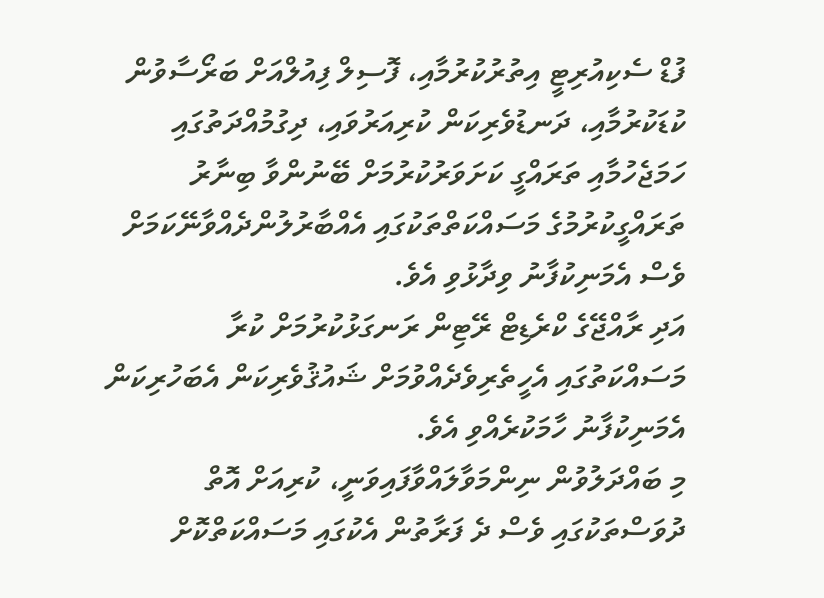ފުޑް ސެކިއުރިޓީ އިތުރުކުރުމާއި، ފޮސިލް ފިއުލްއަށް ބަރޯސާވުން ކުޑަކުރުމާއި، ދަނޑުވެރިކަން ކުރިއަރުވައި، ދިގުމުއްދަތުގައި ހަމަޖެހުމާއި ތަރައްގީ ކަށަވަރުކުރުމަށް ބޭނުންވާ ބިނާރު ތަރައްގީކުރުމުގެ މަސައްކަތްތަކުގައި އެއްބާރުލުންދެއްވާނޭކަމަށް ވެސް އެމަނިކުފާނު ވިދާޅުވި އެވެ.
އަދި ރާއްޖޭގެ ކްރެޑިޓް ރޭޓިން ރަނގަޅުކުރުމަށް ކުރާ މަސައްކަތުގައި އެހީތެރިވެދެއްވުމަށް ޝައުޤުވެރިކަން އެބަހުރިކަން އެމަނިކުފާނު ހާމަކުރެއްވި އެވެ.
މި ބައްދަލުވުން ނިންމަވާލައްވާފައިވަނީ، ކުރިއަށް އޮތް ދުވަސްތަކުގައި ވެސް ދެ ފަރާތުން އެކުގައި މަސައްކަތްކޮށް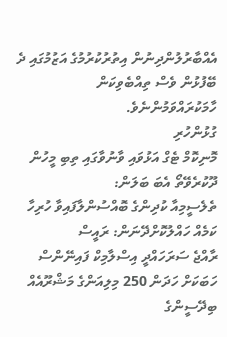އެއްބާރުލުންދިނުން އިތުރުކުރުމުގެ އަޒުމުގައި ދެ ބޭފުޅުން ވެސް ތިއްބެވިކަން ހާމަކުރައްވަމުންނެވެ.
ގުޅުންހުރި
މޮނިކޮމް ޓެގް އަޅުވައި ވާނުވާގައި ތިބި މީހުން ދޫކުރެވޭތޯ އެބަ ބަލަން:
ތެލެސީމިއާ ކުދިންގެ ބޮއްސުންލާފައިވާ ހުރިހާ ކަމެއް ހައްލުކޮށްދޭނަން: ރައީސް
ރާއްޖެ ސަރަހައްދީ އިސްލާމިކް ފައިނޭންސް ހަބަކަށް ހަދަން 250 މިލިއަންގެ މަޝްރޫއެއް
ބިދޭސީންގެ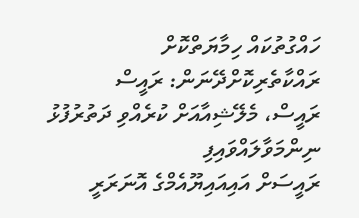ހައްގުތުކައް ހިމާޔަތްކޮށް ރައްކާތެރިކޮށްދޭނަން: ރައީސް
ރައީސް، މެލޭޝިއާއަށް ކުރެއްވި ދަތުރުފުޅު ނިންމަވާލައްވައިފި
ރައީސަށް އައިއައިޔޫއެމްގެ އޮނަރަރީ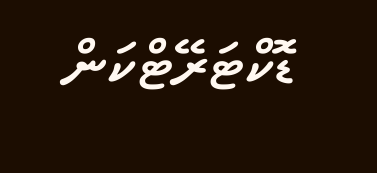ޑޮކްޓަރޭޓްކަން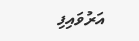އަރުވައިފި